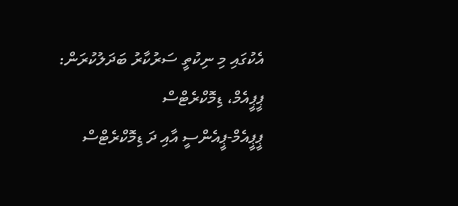އެކުގައި މި ނިކުތީ ސަރުކާރު ބަދަލުކުރަން: ޕީޕީއެމް، ޑިމޮކްރެޓްސް
ޕީޕީއެމް-ޕީއެންސީ އާއި ދަ ޑިމޮކްރެޓްސް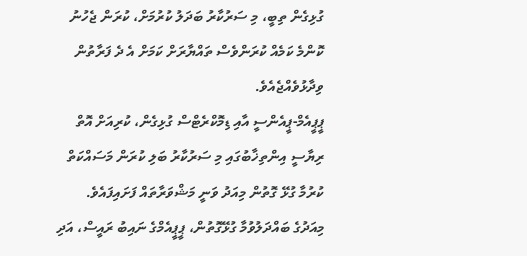ގުޅިގެން ތިބީ، މި ސަރުކާރު ބަދަލު ކުރުމަށް، ކުރަން ޖެހުނު ކޮންމެ ކަމެއް ކުރަންވެސް ތައްޔާރަށް ކަމަށް އެ ދެ ފަރާތުން ވިދާޅުވެއްޖެއެވެ.
ޕީޕީއެމް-ޕީއެންސީ އާއި ޑިމޮކްރެޓްސް ގުޅިގެން، ކުރިއަށް އޮތް ރިޔާސީ އިންތިޚާބުގައި މި ސަރުކާރު ބަލި ކުރަން މަސައްކަތް ކުރުމާ ގުޅޭ ގޮތުން މިއަދު ވަނީ މަޝްވަރާތައް ފަށައިފައެވެ.
މިއަދުގެ ބައްދަލުވުމާ ގުޅޭގޮތުން، ޕީޕީއެމްގެ ނައިބު ރައީސް، އަދި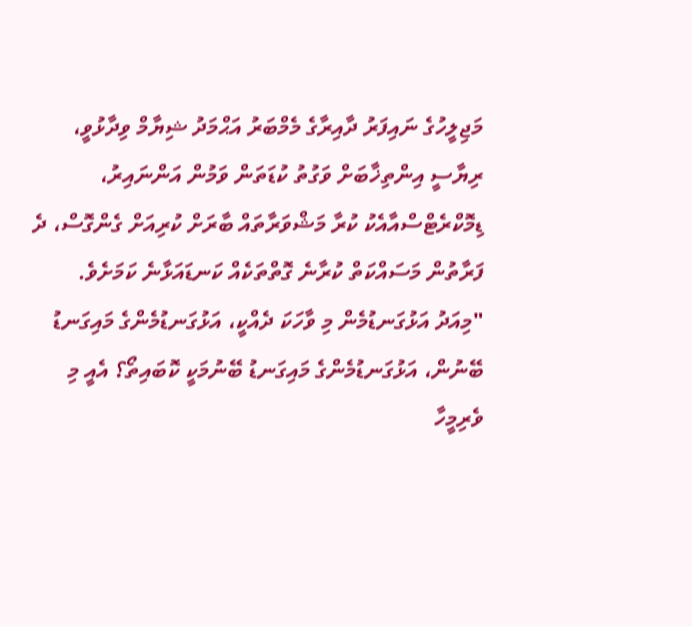މަޖިލީހުގެ ނައިފަރު ދާއިރާގެ މެމްބަރު އަޙްމަދު ޝިޔާމް ވިދާޅުވީ، ރިޔާސީ އިންތިޚާބަށް ވަގުތު ކުޑަތަން ވަމުން އަންނައިރު، ޑިމޮކްރެޓްސްއާއެކު ކުރާ މަޝްވަރާތައް ބާރަށް ކުރިއަށް ގެންގޮސް، ދެ ފަރާތުން މަސައްކަތް ކުރާނެ ގޮތްތަކެއް ކަނޑައަޅާނެ ކަމަށެވެ.
"މިއަދު އަޅުގަނޑުމެން މި ވާހަކަ ދެއްކީ، އަޅުގަނޑުމެންގެ މައިގަނޑު ބޭނުން، އަޅުގަނޑުމެންގެ މައިގަނޑު ބޭނުމަކީ ކޮބައިތޯ؟ އެއީ މި ވެރިމީހާ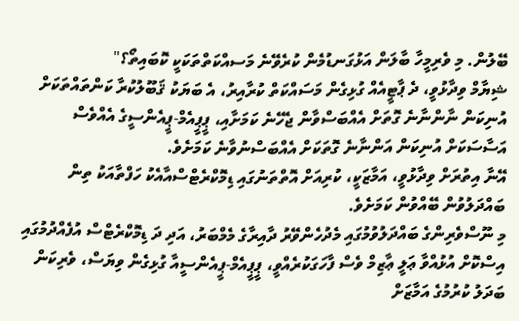ބޭލުން. މި ވެރިމީހާ ބާލަން އަޅުގަނޑުމެން ކުރެވޭނެ މަސއްކަތްތަކަކީ ކޮބައިތޯ؟"
ޝިޔާމް ވިދާޅުވީ، ދެ ޕާޓީއެއް ގުޅިގެން މަސައްކަތް ކުރާއިރު، އެ ބަޔަކު ޤަބޫލުކުރާ ކަންތައްތަކަށް އުނިކަން ނާންނާނެ ގޮތަށް އެއްބަސްވާން ޖެހޭނެ ކަމަށާއި، ޕީޕީއެމް-ޕީއެންސީގެ އެއްވެސް އަސާސަކަށް އުނިކަން އަންނާނެ ގޮތަކަށް އެއްބަސްނުވާނެ ކަމަށެވެ.
އޭނާ އިތުރަށް ވިދާޅުވީ، އަމާޒަކީ، ކުރިއަށް އޮތްތަނުގައި ޑިމޮކްރެޓްސްއާއެކު ހަފްތާއަކު ތިން ބައްދަލުވުން ބޭއްވުން ކަމަށެވެ.
މި ނޫސްވެރިންގެ ބައްދަލުވުމުގައި މެދުހެންވޭރު ދާއިރާގެ މެމްބަރު، އަދި ދަ ޑިމޮކްރެޓްސް އުފެއްދުމުގައި އިސްކޮށް އުޅުއްވާ ޢަލީ ޢާޒިމް ވެސް ފާހަގަކުރެއްވީ، ޕީޕީއެމް-ޕީއެންސީއާ ގުޅިގެން ވިޔަސް، ވެރިކަން ބަދަލު ކުރުމުގެ އަމާޒަށް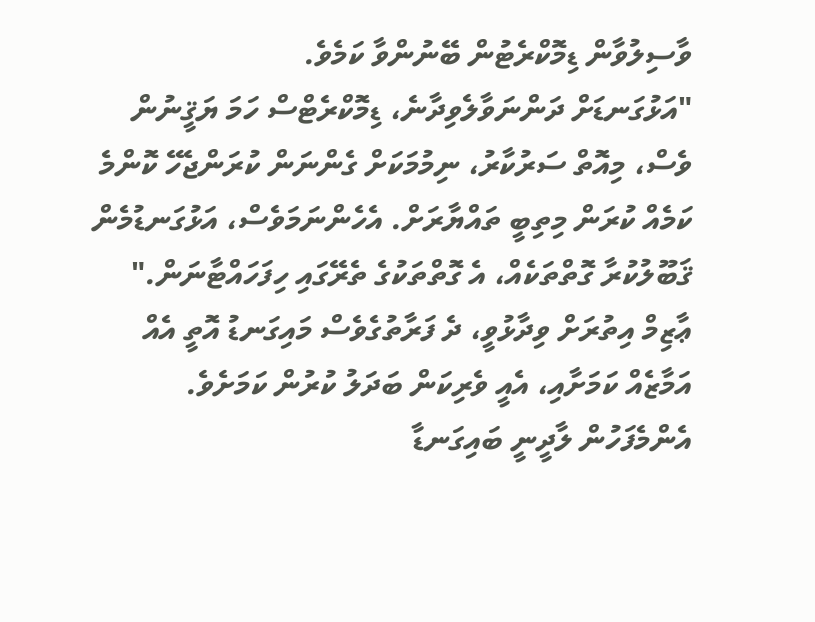ވާސިލުވާން ޑިމޮކްރެޓުން ބޭނުންވާ ކަމެވެ.
"އަޅުގަނޑަށް ދަންނަވާލެވިދާނެ، ޑިމޮކްރެޓްސް ހަމަ ޔަޤީނުން ވެސް، މިއޮތް ސަރުކާރު، ނިމުމަކަށް ގެންނަން ކުރަންޖެހޭ ކޮންމެ ކަމެއް ކުރަން މިތިބީ ތައްޔާރަށް. އެހެންނަމަވެސް، އަޅުގަނޑުމެން ޤަބޫލުކުރާ ގޮތްތަކެއް، އެ ގޮތްތަކުގެ ތެރޭގައި ހިފަހައްޓާނަން."
ޢާޒިމް އިތުރަށް ވިދާޅުވީ، ދެ ފަރާތުގެވެސް މައިގަނޑު އޮތީ އެއް އަމާޒެއް ކަމަށާއި، އެއީ ވެރިކަން ބަދަލު ކުރުން ކަމަށެވެ.
އެންމެފަހުން ލާދީނީ ބައިގަނޑާ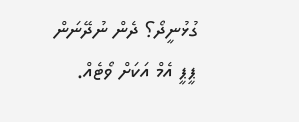ގުޅުނީދޯ؟ ދެން ނުދޭނަން ޕީޕީ އެމް އަކަށް ވޯޓެއް.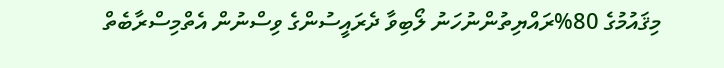މިޤައުމުގެ 80%ރައްޔިތުންނުހަނު ލޯބިވާ ދެރައީސުންގެ ވިސްނުން އެތްމިސްރާބެތް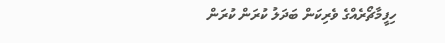ހިފީމާޗޯރެއްގެ ވެރިކަން ބަދަލު ކުރަން ކުރަން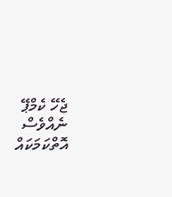ޖެހޭ ކެމްޕޭ ނެއްވެސް އޮތްކަމަކައް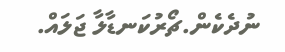ނުދެކެން.ޗޯރުކަނޑާލާ ޖަލައް.